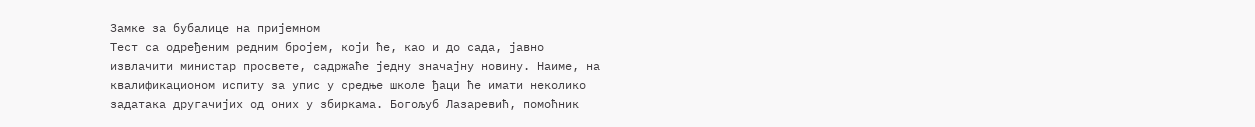Замке за бубалице на пријемном
Тест са одређеним редним бројем, који ће, као и до сада, јавно извлачити министар просвете, садржаће једну значајну новину. Наиме, на квалификационом испиту за упис у средње школе ђаци ће имати неколико задатака другачијих од оних у збиркама. Богољуб Лазаревић, помоћник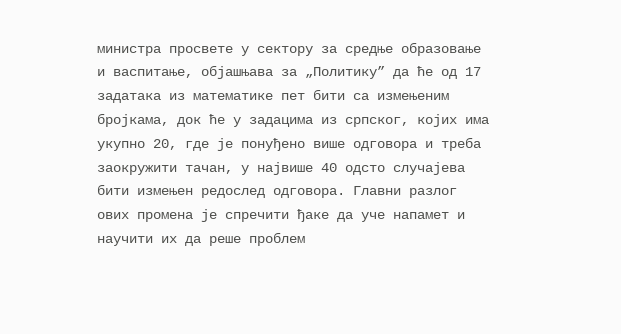министра просвете у сектору за средње образовање и васпитање, објашњава за „Политику” да ће од 17 задатака из математике пет бити са измењеним бројкама, док ће у задацима из српског, којих има укупно 20, где је понуђено више одговора и треба заокружити тачан, у највише 40 одсто случајева бити измењен редослед одговора. Главни разлог ових промена је спречити ђаке да уче напамет и научити их да реше проблем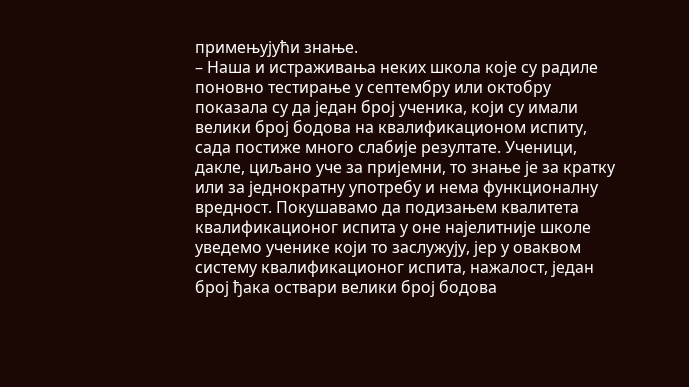примењујући знање.
– Наша и истраживања неких школа које су радиле поновно тестирање у септембру или октобру показала су да један број ученика, који су имали велики број бодова на квалификационом испиту, сада постиже много слабије резултате. Ученици, дакле, циљано уче за пријемни, то знање је за кратку или за једнократну употребу и нема функционалну вредност. Покушавамо да подизањем квалитета квалификационог испита у оне најелитније школе уведемо ученике који то заслужују, јер у оваквом систему квалификационог испита, нажалост, један број ђака оствари велики број бодова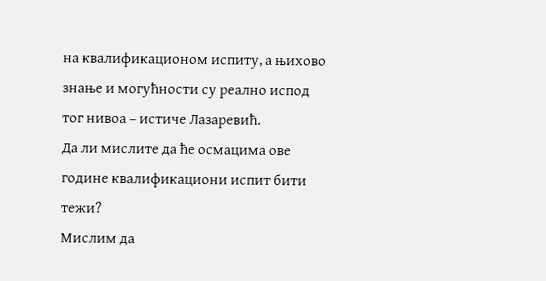на квалификационом испиту, а њихово знање и могућности су реално испод тог нивоа – истиче Лазаревић.
Да ли мислите да ће осмацима ове године квалификациони испит бити тежи?
Мислим да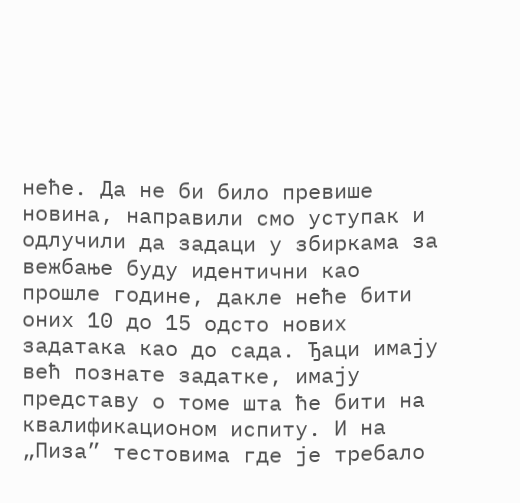неће. Да не би било превише новина, направили смо уступак и одлучили да задаци у збиркама за вежбање буду идентични као прошле године, дакле неће бити оних 10 до 15 одсто нових задатака као до сада. Ђаци имају већ познате задатке, имају представу о томе шта ће бити на квалификационом испиту. И на „Пиза” тестовима где је требало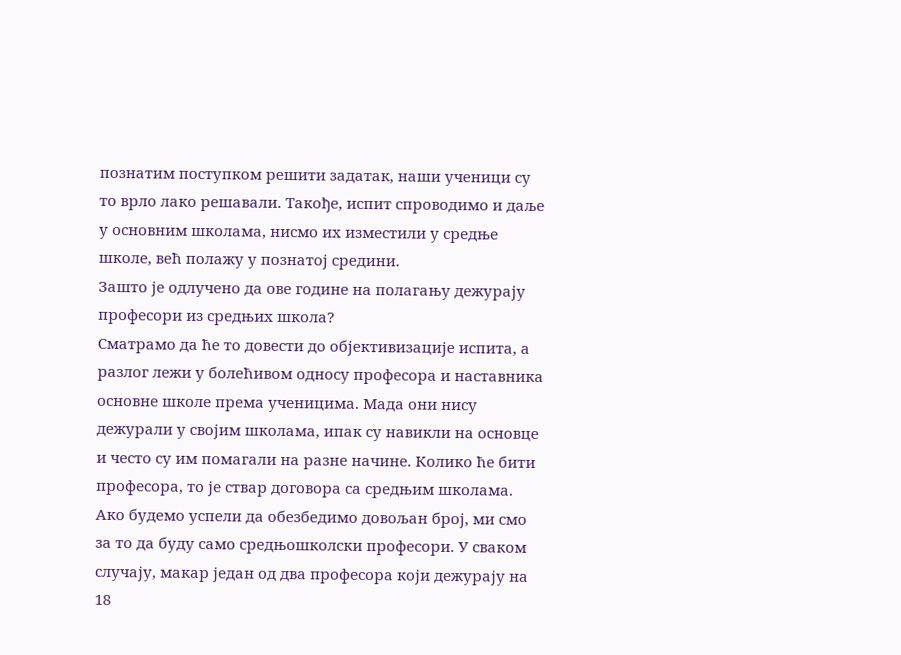познатим поступком решити задатак, наши ученици су то врло лако решавали. Такође, испит спроводимо и даље у основним школама, нисмо их изместили у средње школе, већ полажу у познатој средини.
Зашто је одлучено да ове године на полагању дежурају професори из средњих школа?
Сматрамо да ће то довести до објективизације испита, а разлог лежи у болећивом односу професора и наставника основне школе према ученицима. Мада они нису дежурали у својим школама, ипак су навикли на основце и често су им помагали на разне начине. Колико ће бити професора, то је ствар договора са средњим школама. Ако будемо успели да обезбедимо довољан број, ми смо за то да буду само средњошколски професори. У сваком случају, макар један од два професора који дежурају на 18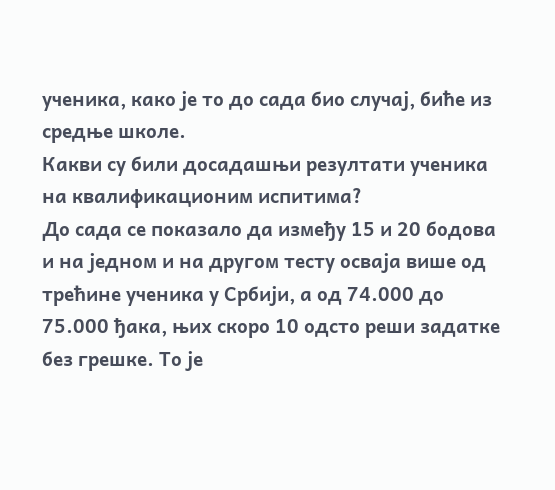ученика, како је то до сада био случај, биће из средње школе.
Какви су били досадашњи резултати ученика на квалификационим испитима?
До сада се показало да између 15 и 20 бодова и на једном и на другом тесту осваја више од трећине ученика у Србији, а од 74.000 до 75.000 ђака, њих скоро 10 одсто реши задатке без грешке. То је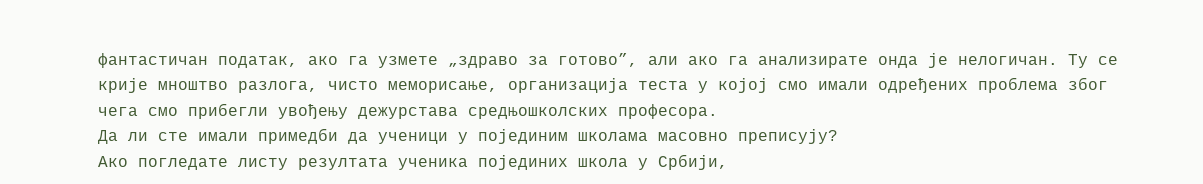фантастичан податак, ако га узмете „здраво за готово”, али ако га анализирате онда је нелогичан. Ту се крије мноштво разлога, чисто меморисање, организација теста у којој смо имали одређених проблема због чега смо прибегли увођењу дежурстава средњошколских професора.
Да ли сте имали примедби да ученици у појединим школама масовно преписују?
Ако погледате листу резултата ученика појединих школа у Србији,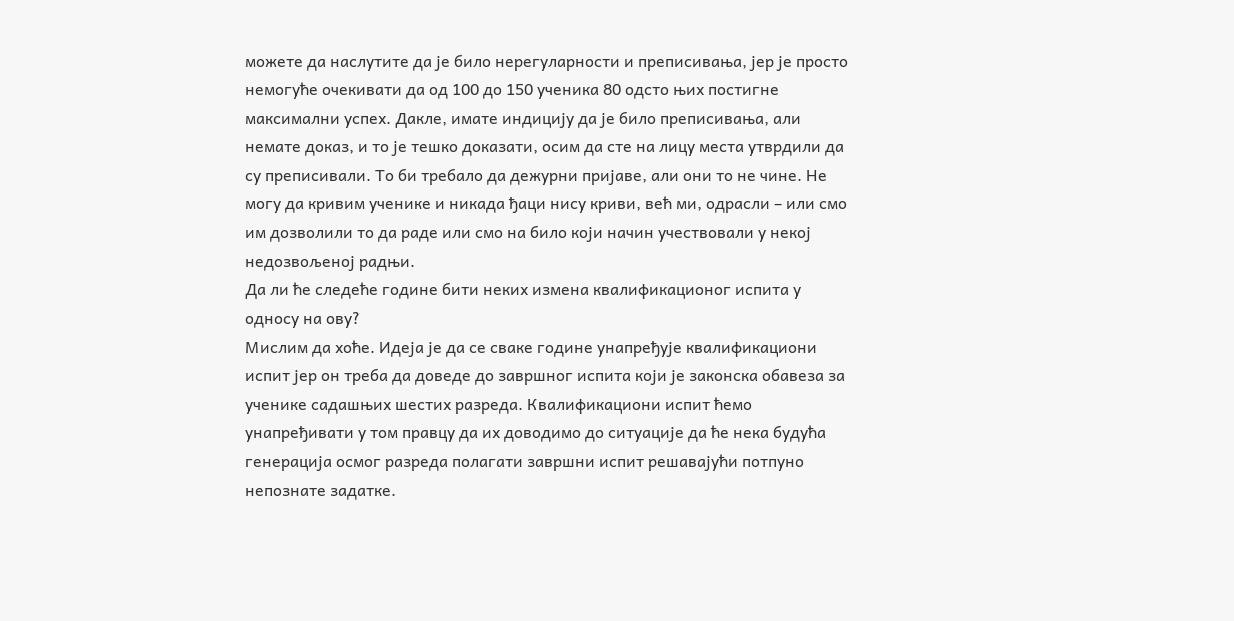можете да наслутите да је било нерегуларности и преписивања, јер је просто немогуће очекивати да од 100 до 150 ученика 80 одсто њих постигне максимални успех. Дакле, имате индицију да је било преписивања, али немате доказ, и то је тешко доказати, осим да сте на лицу места утврдили да су преписивали. То би требало да дежурни пријаве, али они то не чине. Не могу да кривим ученике и никада ђаци нису криви, већ ми, одрасли – или смо им дозволили то да раде или смо на било који начин учествовали у некој недозвољеној радњи.
Да ли ће следеће године бити неких измена квалификационог испита у односу на ову?
Мислим да хоће. Идеја је да се сваке године унапређује квалификациони испит јер он треба да доведе до завршног испита који је законска обавеза за ученике садашњих шестих разреда. Квалификациони испит ћемо унапређивати у том правцу да их доводимо до ситуације да ће нека будућа генерација осмог разреда полагати завршни испит решавајући потпуно непознате задатке.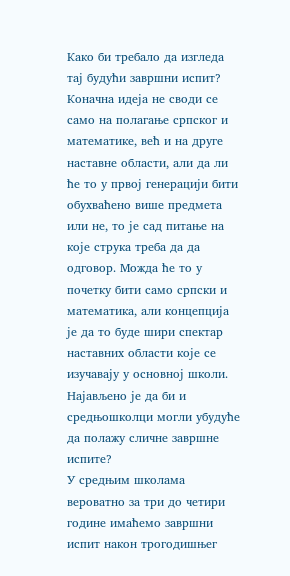Како би требало да изгледа тај будући завршни испит?
Коначна идеја не своди се само на полагање српског и математике, већ и на друге наставне области, али да ли ће то у првој генерацији бити обухваћено више предмета или не, то је сад питање на које струка треба да да одговор. Можда ће то у почетку бити само српски и математика, али концепција је да то буде шири спектар наставних области које се изучавају у основној школи.
Најављено је да би и средњошколци могли убудуће да полажу сличне завршне испите?
У средњим школама вероватно за три до четири године имаћемо завршни испит након трогодишњег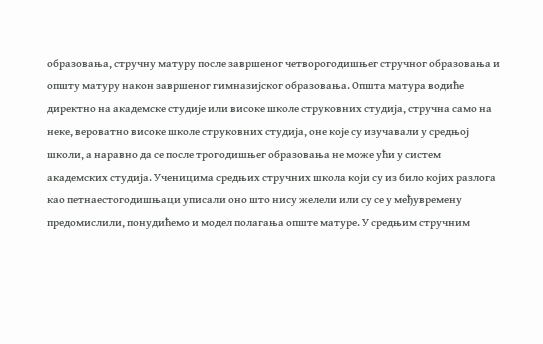образовања, стручну матуру после завршеног четворогодишњег стручног образовања и општу матуру након завршеног гимназијског образовања. Општа матура водиће директно на академске студије или високе школе струковних студија, стручна само на неке, вероватно високе школе струковних студија, оне које су изучавали у средњој школи, а наравно да се после трогодишњег образовања не може ући у систем академских студија. Ученицима средњих стручних школа који су из било којих разлога као петнаестогодишњаци уписали оно што нису желели или су се у међувремену предомислили, понудићемо и модел полагања опште матуре. У средњим стручним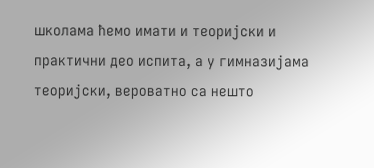школама ћемо имати и теоријски и практични део испита, а у гимназијама теоријски, вероватно са нешто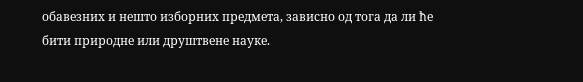обавезних и нешто изборних предмета, зависно од тога да ли ће бити природне или друштвене науке.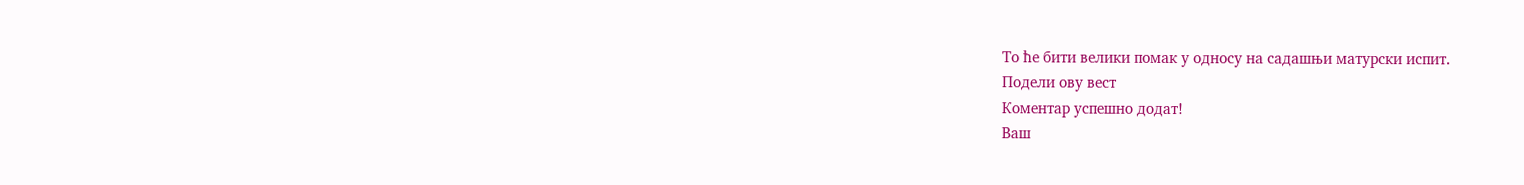То ће бити велики помак у односу на садашњи матурски испит.
Подели ову вест
Комeнтар успeшно додат!
Ваш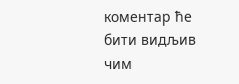комeнтар ћe бити видљив чим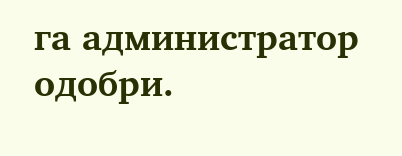га администратор одобри.